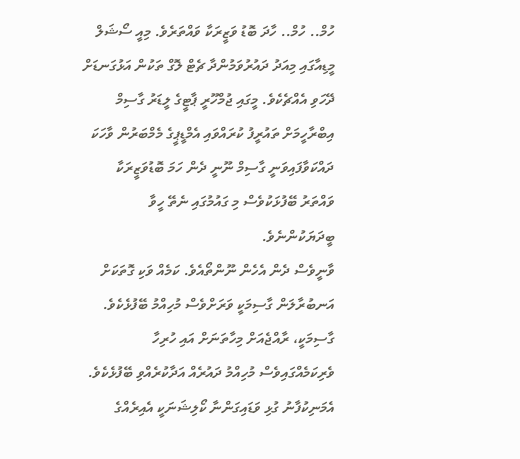ހުމް.. ހުމް.. ހާދަ ބޮޑު ވަޒީރަކާ ވައްތަރެވެ. މިއީ ސޯޝަލް މީޑިއާގައި މިއަދު ދައުރުވަމުންދާ ޗެޓް ލޮގް ތަކުން އަޅުގަނޑަށް ދޭހަވި އެއްޗެކެވެ. މީގައި ޖުމްހޫރީ ޕާޓީގެ ލީޑަރު ގާސިމް އިބްރާހީމަށް ތައުރީފު ކުރައްވައި އެމްޑީޕީގެ މެމްބަރުން ވާހަކަ ދައްކަވާފައިވަނީ ގާސިމް ނޫނީ ދެން ހަމަ ބޮޑުވަޒީރަކާ ވައްތަރު ބޭފުޅަކުވެސް މި ގައުމުގައި ނެތޭ ހީވާ ބީދަޔަކުންނެވެ.
ވާނީވެސް ދެން އެހެން ނޫންތޯއެވެ. ކަމެއް ވަކި ގޮތަކަށް އަނބުރާލަން ގާސިމަކީ ވަރަށްވެސް މުހިއްމު ބޭފުޅެކެވެ. ގާސިމަކީ، ރާއްޖެއަށް މިހާތަނަށް އައި ހުރިހާ ވެރިކަމެއްގައިވެސް މުހިއްމު ދައުރެއް އަދާކުރެއްވި ބޭފުޅެކެވެ. އެމަނިކުފާނު ގުޅި ވަޑައިގަންނާ ކޯލިޝަނަކީ އެއިރެއްގެ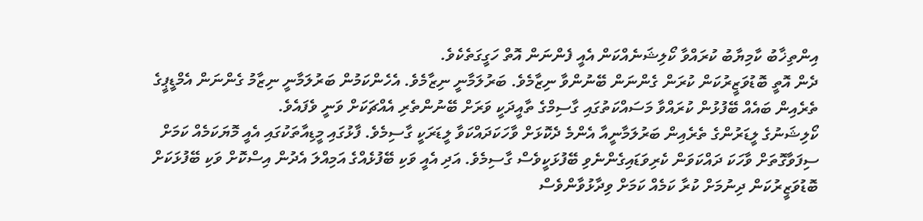އިންތިޚާބު ކާމިޔާބު ކުރައްވާ ކޯލިޝަނެއްކަން އެއީ ފެންނަން އޮތް ހަގީގަތެކެވެ.
ދެން އޮތީ ބޮޑުވަޒީރުކަން ކުރަން ގެންނަން ބޭނުންވާ ނިޒާމެވެ. ބަރުލަމާނީ ނިޒާމެވެ. އެހެންކަމުން ބަރުލަމާނީ ނިޒާމު ގެންނަން އެމްޑީޕީގެ ތެރެއިން ބައެއް ބޭފުޅުން ކުރައްވާ މަސައްކަތުގައި ގާސިމްގެ ތާއީދަކީ ވަރަށް ބޭނުންތެރި އެއްޗަކަށް ވަނީ ވެފައެވެ.
ކޯލިޝަނުގެ ލީޑަރުންގެ ތެރެއިން ބަރުލަމާނީއާ އެންމެ ދެކޮޅަށް ވާހަކަދައްކަވާ ލީޑަރަކީ ގާސިމެވެ. ފާޅުގައި މީޑިއާތަކުގައި އެއީ މޮޔަކަމެއް ކަމަށް ސިފަވާގޮތަށް ވާހަކަ ދައްކަވަން ކެރިވަޑައިގެންނެވި ބޭފުޅަކީވެސް ގާސިމެވެ. އަދި އެއީ ވަކި ބޭފުޅެއްގެ އަމިއްލަ އެދުން އިސްކޮށް ވަކި ބޭފުޅަކަށް ބޮޑުވަޒީރުކަން ދިނުމަށް ކުރާ ކަމެއް ކަމަށް ވިދާޅުވާންވެސް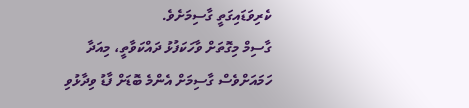ކެރިވަޑައިގަތީ ގާސިމަށެވެ.
ގާސިމް މިގޮތަށް ވާހަކަފުޅު ދައްކަވާތީ، މިއަދާ ހަމައަށްވެސް ގާސިމަށް އެންމެ ބޮޑަށް ފާޑު ވިދާޅުވި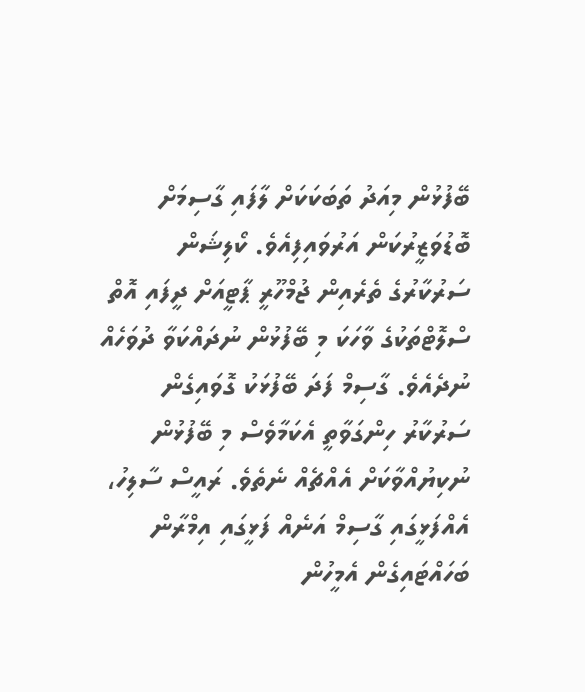ބޭފުޅުން މިއަދު ތަބަކަކަށް ލާފައި ގާސިމަށް ބޮޑުވަޒީރުކަން އަރުވައިފިއެވެ. ކޯލިޝަން ސަރުކާރުގެ ތެރެއިން ޖުމްހޫރީ ޕާޓީއަށް ދީފައި އޮތް ސްލޮޓްތަކުގެ ވާހަކަ މި ބޭފުޅުން ނުދައްކަވާ ދުވަހެއް ނުދެއެވެ. ގާސިމް ފަދަ ބޭފުޅަކު ގޮވައިގެން ސަރުކާރު ހިންގަވާތީ އެކަމާވެސް މި ބޭފުޅުން ނުކިޔުއްވާކަށް އެއްޗެއް ނެތެވެ. ރައީސް ސާލިހު، އެއްފަޅީގައި ގާސިމް އަނެއް ފަޅީގައި އިމްރާން ބަހައްޓައިގެން އެމީހުން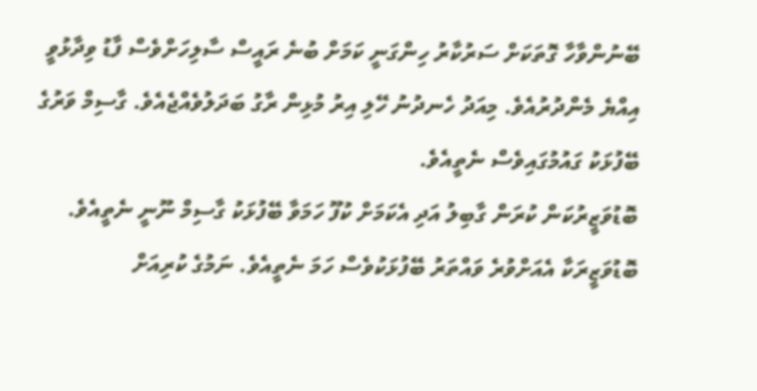ބޭނުންވާހާ ގޮތަކަށް ސަރުކާރު ހިންގަނީ ކަމަށް ބުނެ ރައީސް ސާލިހަށްވެސް ފާޑު ވިދާޅުވީ އިއްޔެ މެންދުރުއެވެ. މިއަދު ހެނދުނު ހޭލި އިރު މުޅިން ރާގު ބަދަލުވެއްޖެއެވެ. ގާސިމް ވަރުގެ ބޭފުޅަކު ގައުމުގައިވެސް ނެތީއެވެ.
ބޮޑުވަޒީރުކަން ކުރަން ގާބިލު އަދި އެކަމަށް ކުފޫ ހަމަވާ ބޭފުޅަކު ގާސިމް ނޫނީ ނެތީއެވެ. ބޮޑުވަޒީރަކާ އެއަށްވުރެ ވައްތަރު ބޭފުޅަކުވެސް ހަމަ ނެތީއެވެ. ނަމުގެ ކުރިއަށް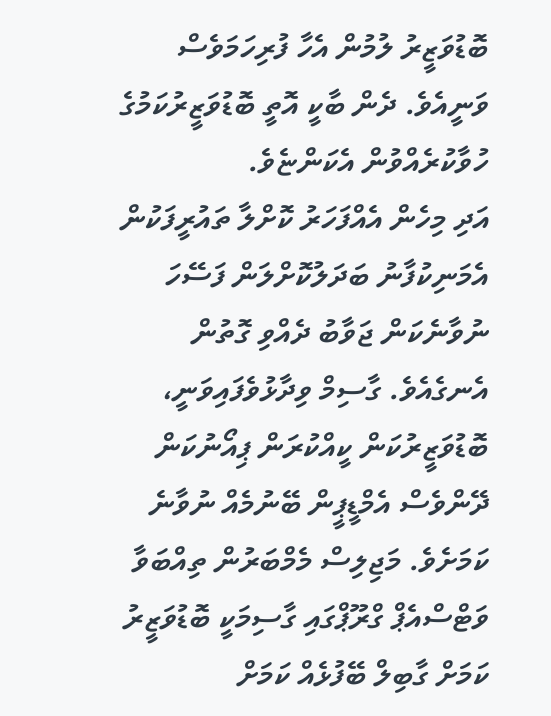ބޮޑުވަޒީރު ލުމުން އެހާ ފުރިހަމަވެސް ވަނީއެވެ. ދެން ބާކީ އޮތީ ބޮޑުވަޒީރުކަމުގެ ހުވާކުރެއްވުން އެކަންޏެވެ.
އަދި މިހެން އެއްފަހަރު ކޮށްލާ ތައުރީފަކުން އެމަނިކުފާނު ބަދަލުކޮށްލަން ފަސޭހަ ނުވާނެކަން ޖަވާބު ދެއްވި ގޮތުން އެނގެއެވެ. ގާސިމް ވިދާޅުވެފައިވަނީ، ބޮޑުވަޒީރުކަން ކީއްކުރަން ޕިއޯނުކަން ދޭންވެސް އެމްޑީޕީން ބޭނުމެއް ނުވާނެ ކަމަށެވެ. މަޖިލިސް މެމްބަރުން ތިއްބަވާ ވަޓްސްއެޕް ގްރޫޕްގައި ގާސިމަކީ ބޮޑުވަޒީރު ކަމަށް ގާބިލް ބޭފުޅެއް ކަމަށް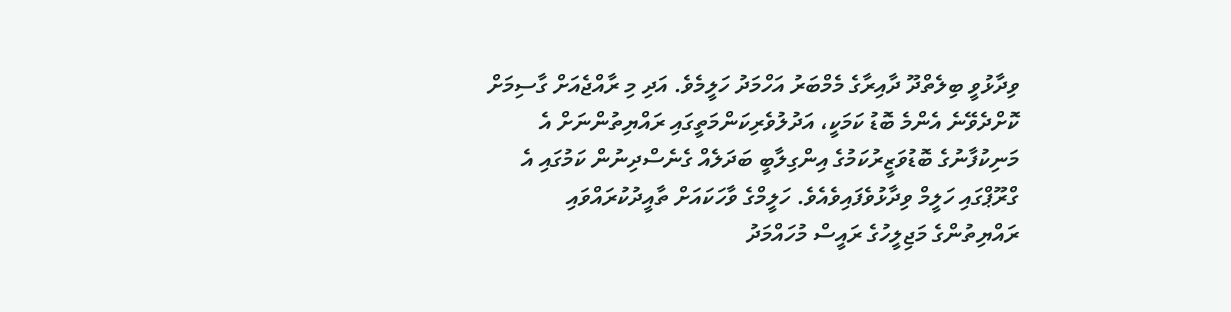ވިދާޅުވީ ބިލެތްދޫ ދާއިރާގެ މެމްބަރު އަހްމަދު ހަލީމެވެ. އަދި މި ރާއްޖެއަށް ގާސިމަށް ކޮށްދެވޭނެ އެންމެ ބޮޑު ކަމަކީ، އަދުލުވެރިކަންމަތީގައި ރައްޔިތުންނަށް އެ މަނިކުފާނުގެ ބޮޑުވަޒީރުކަމުގެ އިންގިލާބީ ބަދަލެއް ގެނެސްދިނުން ކަމުގައި އެ ގްރޫޕްގައި ހަލީމް ވިދާޅުވެފައިވެއެވެ. ހަލީމްގެ ވާހަކައަށް ތާއީދުކުރައްވައި ރައްޔިތުންގެ މަޖިލީހުގެ ރައީސް މުހައްމަދު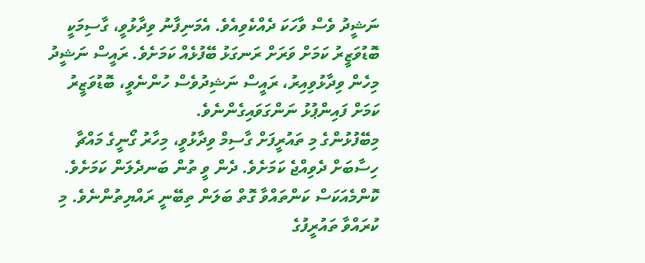ނަޝީދު ވެސް ވާހަކަ ދެއްކެވިއެވެ. އެމަނިފާނު ވިދާޅުވީ، ގާސިމަކީ ބޮޑުވަޒީރު ކަމަށް ވަރަށް ރަނގަޅު ބޭފުޅެއް ކަމަށެވެ. ރައީސް ނަޝީދު މިހެން ވިދާޅުވިއިރު، ރައީސް ނަޝިދުވެސް ހުންނެވީ، ބޮޑުވަޒީރު ކަމަށް ފައިންޕުޅު ނަންގަވައިގެންނެވެ.
މިބޭފުޅުންގެ މި ތައުރީފަށް ގާސިމް ވިދާޅުވީ، މިހާރު ގޯނީގެ މައްޗާ ހިސާބަށް ދެވިއްޖެ ކަމަށެވެ. ދެން ވީ ތުން ބަނދެލަން ކަމަށެވެ. ކޮންމެއަކަސް ކަންތައްވާ ގޮތް ބަލަން ތިބޭނީ ރައްޔިތުންނެވެ. މި ކުރައްވާ ތައުރީފުގެ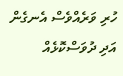ހުރި ވަރެއްވެސް އެނގެން އަދި ދުވަސްކޮޅެއް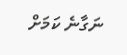ނަގާނެ ކަމަށް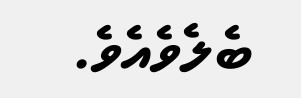ބެލެވެއެވެ.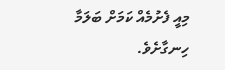މިއީ ފެށުމެއް ކަމަށް ބަލަމާ ހިނގާށެވެ.